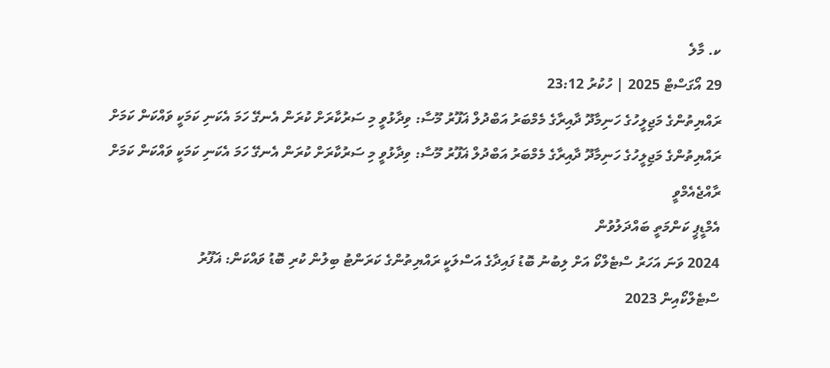ކ. މާލެ
29 އޯގަސްޓް 2025 | ހުކުރު 23:12
ރައްޔިތުންގެ މަޖިލީހުގެ ހަނިމާދޫ ދާއިރާގެ މެމްބަރު އަބްދުލް ޣަފޫރު މޫސާ: ވިދާޅުވީ މި ސަރުކާރަށް ކުރަން އެނގޭ ހަމަ އެކަނި ކަމަކީ ވައްކަން ކަމަށް
ރައްޔިތުންގެ މަޖިލީހުގެ ހަނިމާދޫ ދާއިރާގެ މެމްބަރު އަބްދުލް ޣަފޫރު މޫސާ: ވިދާޅުވީ މި ސަރުކާރަށް ކުރަން އެނގޭ ހަމަ އެކަނި ކަމަކީ ވައްކަން ކަމަށް
ރާއްޖެއެމްވީ
އެމްޑީޕީ ކަންމަތީ ބައްދަލުވުން
2024 ވަނަ އަހަރު ސްޓެލްކޯ އަށް ލިބުނު ބޮޑު ފައިދާގެ އަސްލަކީ ރައްޔިތުންގެ ކަރަންޓު ބިލުން ކުރި ބޮޑު ވައްކަން: ޣަފޫރު
ސްޓެލްކޯއިން 2023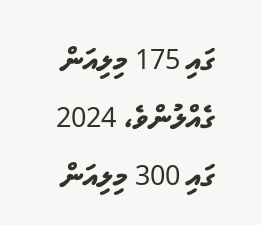ގައި 175 މިލިއަން ގެއްލުންވެ، 2024 ގައި 300 މިލިއަން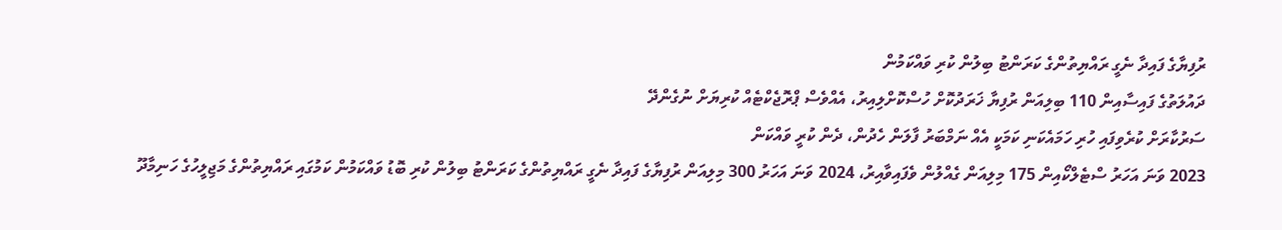ރުފިޔާގެ ފައިދާ ނެގީ ރައްޔިތުންގެ ކަރަންޓު ބިލުން ކުރި ވައްކަމުން
ދައުލަތުގެ ފައިސާއިން 110 ބިލިއަން ރުފިޔާ ޚަރަދުކޮށް ހުސްކޮށްލިއިރު، އެއްވެސް ޕްރޮޖެކްޓެއް ކުރިޔަށް ނުގެންދޭ
ސަރުކާރަށް ކުރެވިފައި ހުރި ހަމައެކަނި ކަމަކީ އެއް ނަމްބަރު ފާލަން ހެދުން، ދެން ކުރީ ވައްކަން
2023 ވަނަ އަހަރު ސްޓެލްކޯއިން 175 މިލިއަން ގެއްލުން ވެފައިވާއިރު، 2024 ވަނަ އަހަރު 300 މިލިއަން ރުފިޔާގެ ފައިދާ ނެގީ ރައްޔިތުންގެ ކަރަންޓު ބިލުން ކުރި ބޮޑު ވައްކަމުން ކަމުގައި ރައްޔިތުންގެ މަޖިލީހުގެ ހަނިމާދޫ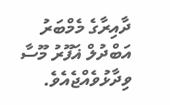ދާއިރާގެ މެމްބަރު އަބްދުލް ޣަފޫރު މޫސާ ވިދާޅުވެއްޖެއެވެ.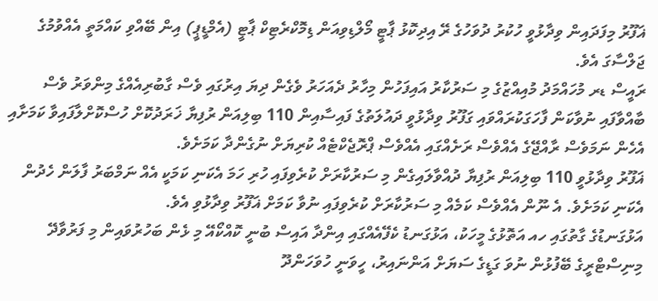ޣަފޫރު މިފަދައިން ވިދާޅުވީ ހުކުރު ދުވަހުގެ ރޭ އިދިކޮޅު ޕާޓީ މޯލްޑިވިއަން ޑިމޮކްރެޓިކް ޕާޓީ (އެމްޑީޕީ) އިން ބޭއްވި ކައްމަތީ އެއްވުމުގެ ޖަލްސާގަ އެވެ.
ރައީސް ޑރ މުހައްމަދު މުއިއްޒުގެ މި ސަރުކާރު އައިފަހުން މިހާރު ދެއަހަރު ވެގެން ދިޔަ އިރުގައި ވެސް ގާބުރިއެއްގެ މިންވަރު ވެސް ބާއްވާފައި ނުވާކަން ފާހަގަކުރައްވައި ގަފޫރު ވިދާޅުވީ ދައުލަތުގެ ފައިސާއިން 110 ބިލިއަން ރުފިޔާ ޚަރަދުކޮށް ހުސްކޮށްލާފައިވާ ކަމަށާއި އެހެން ނަމަވެސް ރާއްޖޭގެ އެއްވެސް ރަށެއްގައި އެއްވެސް ޕްރޮޖެކްޓެއް ކުރިޔަށް ނުގެންދާ ކަމަށެވެ.
ޣަފޫރު ވިދާޅުވީ 110 ބިލިއަން ރުފިޔާ ދުއްވާލައިގެން މި ސަރުކާރަށް ކުރެވިފައި ހުރި ހަމަ އެކަނި ކަމަކީ އެއް ނަމްބަރު ފާލަން ހެދުން އެކަނި ކަމަށެވެ. އެ ނޫން އެއްވެސް ކަމެއް މި ސަރުކާރަށް ކުރެވިފައި ނުވާ ކަމަށް ޣަފޫރު ވިދާޅުވި އެވެ.
އަޅުގަނޑުގެ ގާތުގައި ހއ އަތޮޅުގެ މީހަކު، އަޅުގަނޑު ކެފޭއެއްގައި އިންދާ އައިސް ބުނީ ކޮއްކޯއޭ މި ޅެން ބަހުރުވައިން މި ފަރުވާދޭ މިނިސްޓްރީގެ ބޭފުޅުން ނުވަ ގަޑީގެ ސަޔަށް އަންނައިރު، ހީވަނީ ހުވަހަންދޫ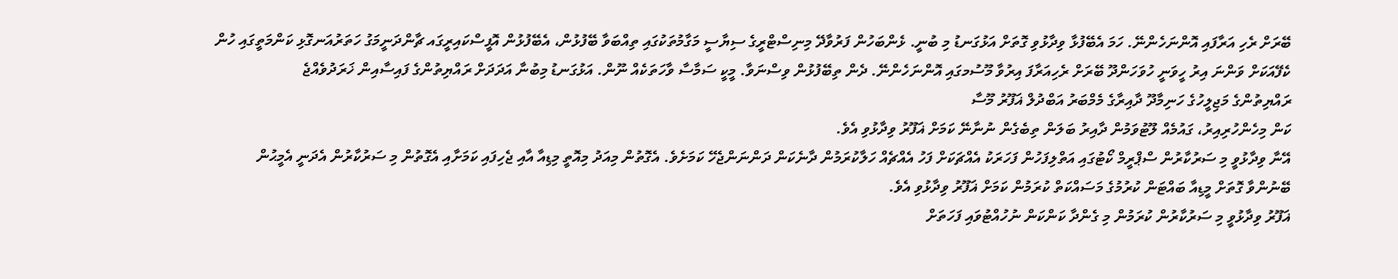ބޭރަށް ރެހި އަރާފައި އޮންނަހެންނޭ. ހަމަ އެބޭފުޅާ ވިދާޅުވި ގޮތަށް އަޅުގަނޑު މި ބުނީ. ޅެންބަހުން ފަރުވާދޭ މިނިސްޓްރީގެ ސިޔާސީ މަގާމުތަކުގައި ތިއްބަވާ ބޭފުޅުން، އެބޭފުޅުން އޮފީސްކައިރީގައ ޗާންދަނީމަގު ހަތަރުއަނގޮޅި ކަންމަތީގައި ހުން ކެފޭއަކަށް ވަންނަ އިރު ހީވަނީ ހުވަހަންދޫ ބޭރަށް ރެހިއަރާފަ އިރުވާ މޫސުމގައި އޮންނަހެންނޭ. ދެން ތިބޭފުޅުން ވިސްނަވާ. މީކީ ސަމާސާ ވާހަތަކެއް ނޫން. އަޅުގަނޑު މިބުނާ އަދަދަށް ރައްޔިތުންގެ ފައިސާއިން ޚަރަދުވެއްޖެ
ރައްޔިތުންގެ މަޖިލީހުގެ ހަނިމާދޫ ދާއިރާގެ މެމްބަރު އަބްދުލް ޣަފޫރު މޫސާ
ކަން މިހެންހުރިއިރު، ގައުމެއް ލޫޓުވަމުން ދާއިރު ބަލަން ތިބެގެން ނުނާނޭ ކަމަށް ޣަފޫރު ވިދާޅުވި އެވެ.
އޭނާ ވިދާޅުވީ މި ސަރުކާރުން ސްޕްރީމް ކޯޓުގައި އަތްލިފަހުން ފަހަރަކު އެއްޗަކަށް ފަހު އެއްޗެއް ހަލާކުރަމުން ދާނެކަން ދަންނަންޖެހޭ ކަމަށެވެ. އެގޮތުން މިއަދު މިއޮތީ މިޑިއާ އާއި ޖެހިފައި ކަމަށާއި އެގޮތުން މި ސަރުކާރުން އެދަނީ އެމީޙުން ބޭނުންވާ ގޮތަށް މީޑިއާ ބައްޓަން ކުރުމުގެ މަސައްކަތް ކުރަމުން ކަމަށް ޣަފޫރު ވިދާޅުވި އެވެ.
ޣަފޫރު ވިދާޅުވީ މި ސަރުކާރުން ކުރަމުން މި ގެންދާ ކަންކަން ނުހުއްޓުވައި ފަހަތަށް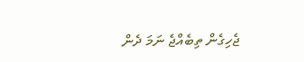ޖެހިގެން ތިބެއްޖެ ނަމަ ދެން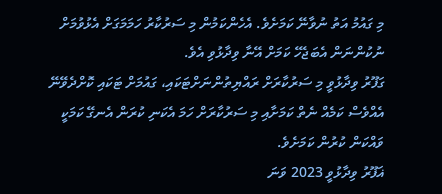މި ގައުމު އަތު ނުވާނޭ ކަމަށެވެ. އެހެންކަމުން މި ސަރުކާރު ހަމަމަގަށް އެޅުވުމަށް ނުކުންނަން އެބަޖެހޭ ކަމަށް އޭނާ ވިދާޅުވި އެވެ.
ގަފޫރު ވިދާޅުވީ މި ސަރުކާރަށް ރައްޔިތުންނަށްޓަކައި، ގައުމަށް ޓަކައި ކޮށްދެވޭނޭ އެއްވެސް ކަމެއް ނެތް ކަމަށާއި މި ސަރުކާރަށް ހަމަ އެކަނި ކުރަން އެނގޭ ކަމަކީ ވައްކަން ކުރުން ކަމަށެވެ.
ޣަފޫރު ވިދާޅުވީ 2023 ވަނަ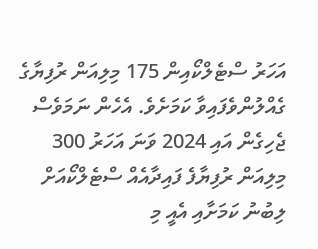އަހަރު ސްޓެލްކޯއިން 175 މިލިއަން ރުފިޔާގެ ގެއްލުންވެފައިވާ ކަމަށެވެ. އެހެން ނަމަވެސް ޖެހިގެން އައި 2024 ވަނަ އަހަރު 300 މިލިއަން ރުފިޔާފެ ފައިދާއެއް ސްޓެލްކޯއަށް ލިބުނު ކަމަށާއި އެއީ މި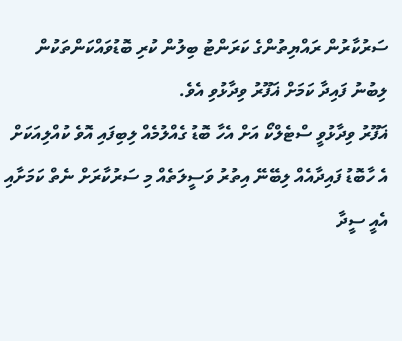ސަރުކާރުން ރައްޔިތުންގެ ކަރަންޓު ބިލުން ކުރި ބޮޑުވައްކަންތަކުން ލިބުނު ފައިދާ ކަމަށް ޣަފޫރު ވިދާޅުވި އެވެ.
ޣަފޫރު ވިދާޅުވީ ސްޓެލްކޯ އަށް އެހާ ބޮޑު ގެއްލުމެއް ލިބިފައި އޮވެ ކުއްލިއަކަށް އެ ހާބޮޑު ފައިދާއެއް ލިބޭނޭ އިތުރު ވަސީލަތެއް މި ސަރުކާރަށް ނެތް ކަމަށާއި އެއީ ސީދާ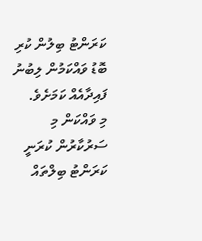ކަރަންޓު ބިލުން ކުރި ބޮޑު ވައްކަމުން ލިބުނު ފައިދާއެއް ކަމަށެވެ.
މި ވައްކަން މި ސަރުކާރުން ކުރަނީ ކަރަންޓު ބިލްތައް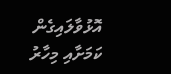އޮޅުވާލައިގެން ކަމަށާއި މިހާރު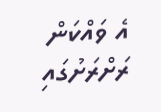އެ ވައްކަން ރަށްރަށުގައި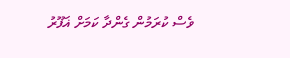ވެސް ކުރަމުން ގެންދާ ކަމަށް ޣަފޫރު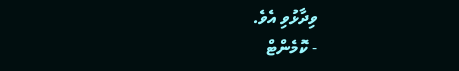ވިދާޅުވި އެވެ.
- ކޮމެންޓް